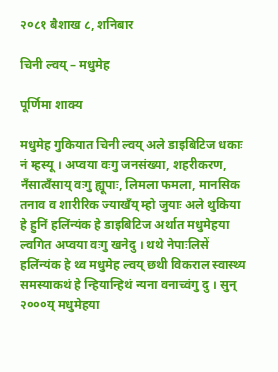२०८१ बैशाख ८, शनिबार

चिनी ल्वय् – मधुमेह

पूर्णिमा शाक्य

मधुमेह गुकियात चिनी ल्वय् अले डाइबिटिज धकाः नं म्हस्यू । अप्वया वःगु जनसंख्या, शहरीकरण, नँसात्वँसाय् वःगु ह्यूपाः, लिमला फमला, मानसिक तनाव व शारीरिक ज्याखँय् म्हो जुयाः अले थुकिया हे हुनिं हलिंन्यंक हे डाइबिटिज अर्थात मधुमेहया ल्वगित अप्वया वःगु खनेदु । थथे नेपाःलिसें हलिंन्यंक हे थ्व मधुमेह ल्वय् छथी विकराल स्वास्थ्य समस्याकथं हे न्हियान्हिथं न्यना वनाच्वंगु दु । सुन् २०००य् मधुमेहया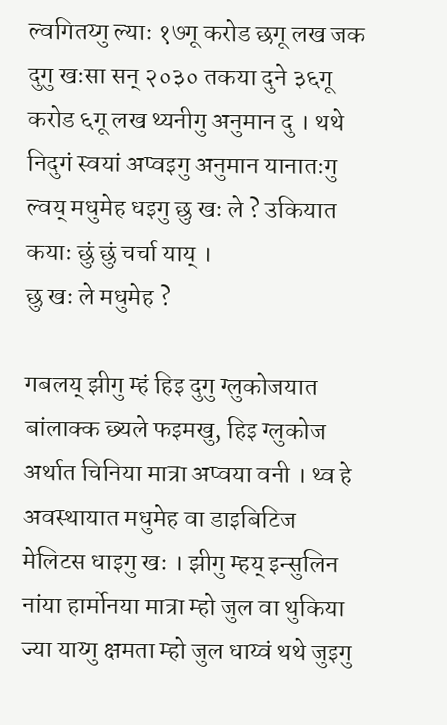ल्वगितय्गु ल्याः १७गू करोड छगू लख जक दुगु खःसा सन् २०३० तकया दुने ३६गू करोड ६गू लख थ्यनीगु अनुमान दु । थथे निदुगं स्वयां अप्वइगु अनुमान यानातःगु ल्वय् मधुमेह धइगु छु खः ले ? उकियात कयाः छुं छुं चर्चा याय् ।
छु खः ले मधुमेह ?

गबलय् झीगु म्हं हिइ दुगु ग्लुकोजयात बांलाक्क छ्यले फइमखु, हिइ ग्लुकोज अर्थात चिनिया मात्रा अप्वया वनी । थ्व हे अवस्थायात मधुमेह वा डाइबिटिज मेलिटस धाइगु खः । झीगु म्हय् इन्सुलिन नांया हार्मोनया मात्रा म्हो जुल वा थुकिया ज्या याय्गु क्षमता म्हो जुल धाय्वं थथे जुइगु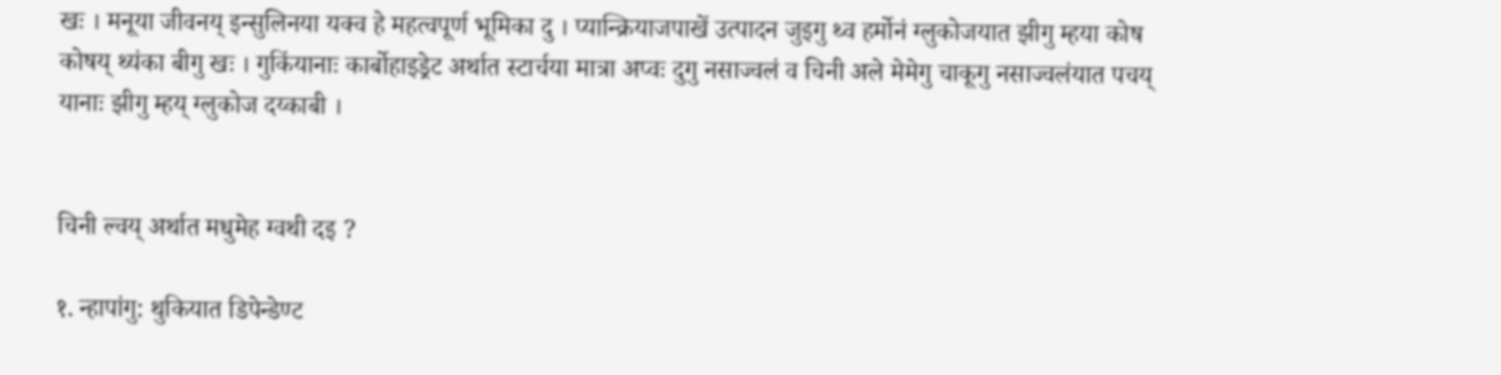खः । मनूया जीवनय् इन्सुलिनया यक्व हे महत्वपूर्ण भूमिका दु । प्यान्क्रियाजपाखें उत्पादन जुइगु थ्व हर्मोनं ग्लुकोजयात झीगु म्हया कोष कोषय् थ्यंका बीगु खः । गुकिंयानाः कार्बोहाइड्रेट अर्थात स्टार्चया मात्रा अप्वः दुगु नसाज्वलं व चिनी अले मेमेगु चाकूगु नसाज्वलंयात पचय् यानाः झीगु म्हय् ग्लुकोज दय्काबी ।


चिनी ल्वय् अर्थात मधुमेह ग्वथी दइ ?

१. न्हापांगु: थुकियात डिपेन्डेण्ट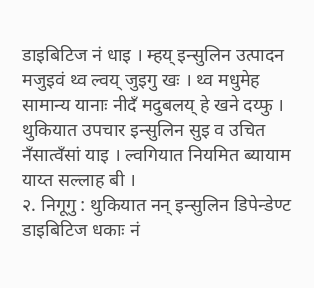डाइबिटिज नं धाइ । म्हय् इन्सुलिन उत्पादन मजुइवं थ्व ल्वय् जुइगु खः । थ्व मधुमेह सामान्य यानाः नीदँ मदुबलय् हे खने दय्फु । थुकियात उपचार इन्सुलिन सुइ व उचित नँसात्वँसां याइ । ल्वगियात नियमित ब्यायाम याय्त सल्लाह बी ।
२. निगूगु : थुकियात नन् इन्सुलिन डिपेन्डेण्ट डाइबिटिज धकाः नं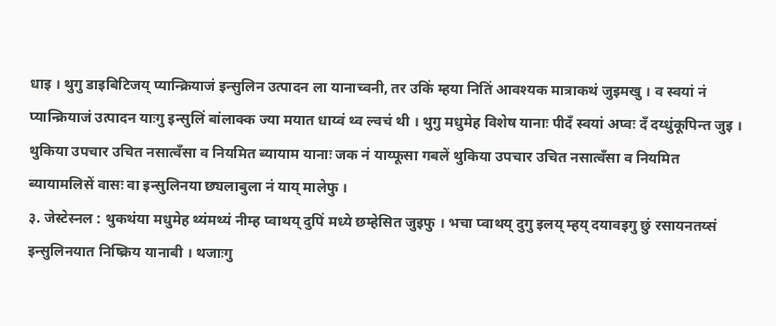धाइ । थुगु डाइबिटिजय् प्यान्क्रियाजं इन्सुलिन उत्पादन ला यानाच्वनी, तर उकिं म्हया नितिं आवश्यक मात्राकथं जुइमखु । व स्वयां नं प्यान्क्रियाजं उत्पादन याःगु इन्सुलिं बांलाक्क ज्या मयात धाय्वं थ्व ल्वचं थी । थुगु मधुमेह विशेष यानाः पीदँ स्वयां अप्वः दँ दय्धुंकूपिन्त जुइ । थुकिया उपचार उचित नसात्वँसा व नियमित ब्यायाम यानाः जक नं याय्फूसा गबलें थुकिया उपचार उचित नसात्वँसा व नियमित ब्यायामलिसें वासः वा इन्सुलिनया छ्यलाबुला नं याय् मालेफु ।
३. जेस्टेस्नल : थुकथंया मधुमेह थ्यंमथ्यं नीम्ह प्वाथय् दुपिं मध्ये छम्हेसित जुइफु । भचा प्वाथय् दुगु इलय् म्हय् दयावइगु छुं रसायनतय्सं इन्सुलिनयात निष्क्रिय यानाबी । थजाःगु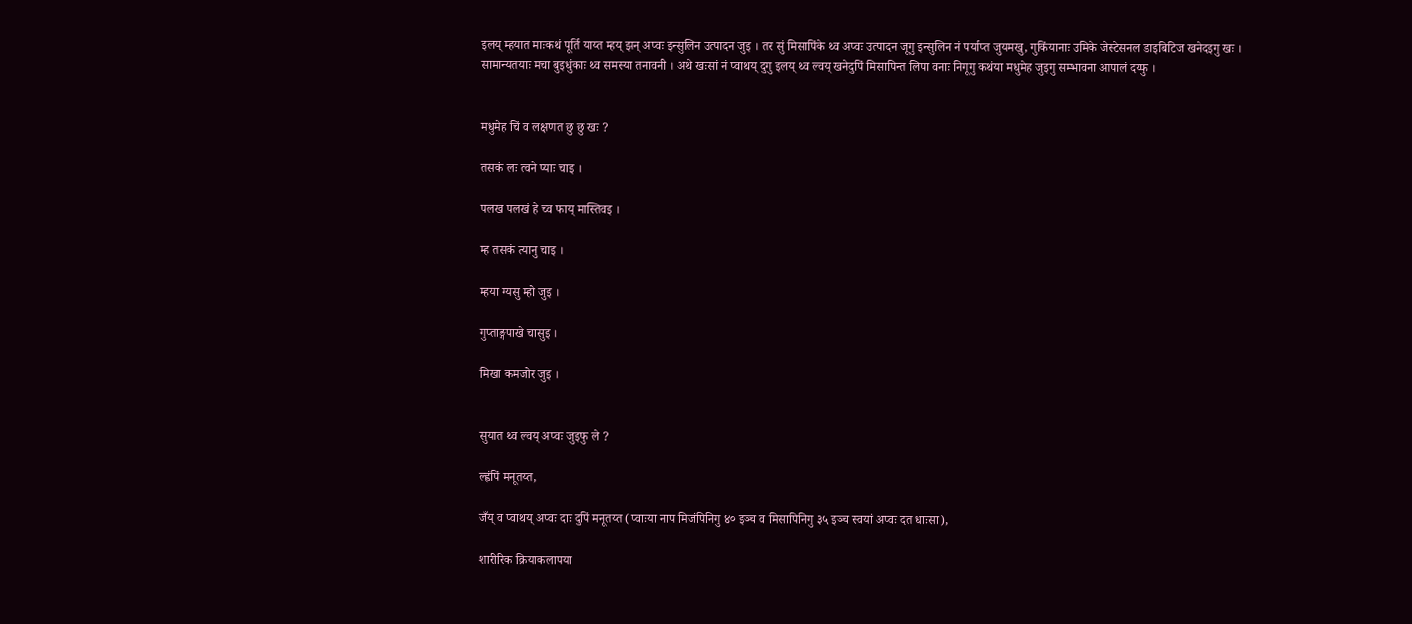इलय् म्हयात माःकथं पूर्ति याय्त म्हय् झन् अप्वः इन्सुलिन उत्पादन जुइ । तर सुं मिसापिंके थ्व अप्वः उत्पादन जूगु इन्सुलिन नं पर्याप्त जुयमखु, गुकिंयानाः उमिके जेस्टेसनल डाइबिटिज खनेदइगु खः । सामान्यतयाः मचा बुइधुंकाः थ्व समस्या तनावनी । अथे खःसां नं प्वाथय् दुगु इलय् थ्व ल्वय् खनेदुपिं मिसापिन्त लिपा वनाः निगूगु कथंया मधुमेह जुइगु सम्भावना आपालं दय्फु ।


मधुमेह चिं व लक्षणत छु छु खः ?

तसकं लः त्वने प्याः चाइ ।

पलख पलखं हे च्व फाय् मास्तिवइ ।

म्ह तसकं त्यानु चाइ ।

म्हया ग्यसु म्हो जुइ ।

गुप्ताङ्गपाखे चासुइ ।

मिखा कमजोर जुइ ।


सुयात थ्व ल्वय् अप्वः जुइफु ले ?

ल्ह्वंपिं मनूतय्त,

जँय् व प्वाथय् अप्वः दाः दुपिं मनूतय्त (प्वाःया नाप मिजंपिनिगु ४० इञ्च व मिसापिनिगु ३५ इञ्च स्वयां अप्वः दत धाःसा),

शारीरिक क्रियाकलापया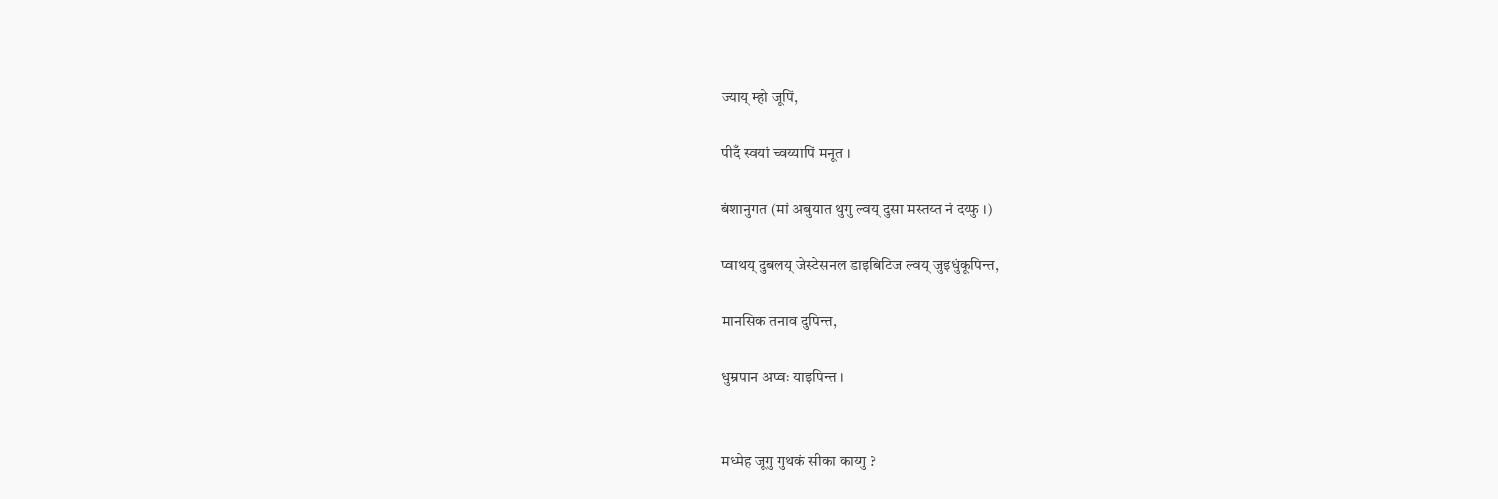ज्याय् म्हो जूपिं,

पीदँ स्वयां च्वय्यापिं मनूत ।

बंशानुगत (मां अबुयात थुगु ल्वय् दुसा मस्तय्त नं दय्फु ।)

प्वाथय् दुबलय् जेस्टेसनल डाइबिटिज ल्वय् जुइधुंकूपिन्त,

मानसिक तनाव दुपिन्त,

धुम्रपान अप्वः याइपिन्त ।


मध्मेह जूगु गुथकं सीका काय्गु ?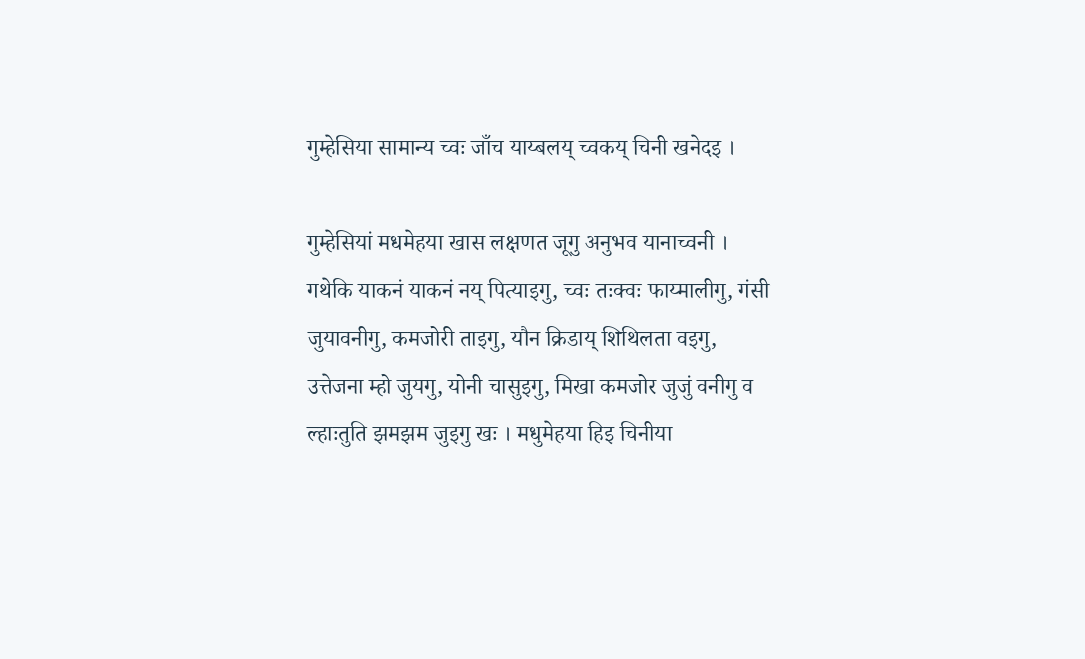गुम्हेसिया सामान्य च्वः जाँच याय्बलय् च्वकय् चिनी खनेदइ ।

गुम्हेसियां मधमेहया खास लक्षणत जूगु अनुभव यानाच्वनी । गथेकि याकनं याकनं नय् पित्याइगु, च्वः तःक्वः फाय्मालीगु, गंसी जुयावनीगु, कमजोरी ताइगु, यौन क्रिडाय् शिथिलता वइगु,
उत्तेजना म्हो जुयगु, योनी चासुइगु, मिखा कमजोर जुजुं वनीगु व ल्हाःतुति झमझम जुइगु खः । मधुमेहया हिइ चिनीया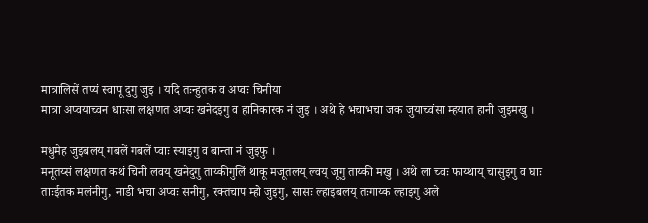मात्रालिसें तप्यं स्वापू दुगु जुइ । यदि तःन्हुतक व अप्वः चिनीया
मात्रा अप्वयाच्वन धाःसा लक्षणत अप्वः खनेदइगु व हानिकारक नं जुइ । अथे हे भचाभचा जक जुयाच्वंसा म्हयात हानी जुइमखु ।

मधुमेह जुइबलय् गबलें गबलें प्वाः स्याइगु व बान्ता नं जुइफु ।
मनूतय्सं लक्षणत कथं चिनी लवय् खनेदुगु ताय्कीगुलिं थाकू मजूतलय् ल्वय् जूगु ताय्की मखु । अथे ला च्वः फाय्थाय् चासुइगु व घाः ताःईतक मलंनीगु, नाडी भचा अप्वः सनीगु, रक्तचाप म्हो जुइगु, सासः ल्हाइबलय् तःगाय्क ल्हाइगु अले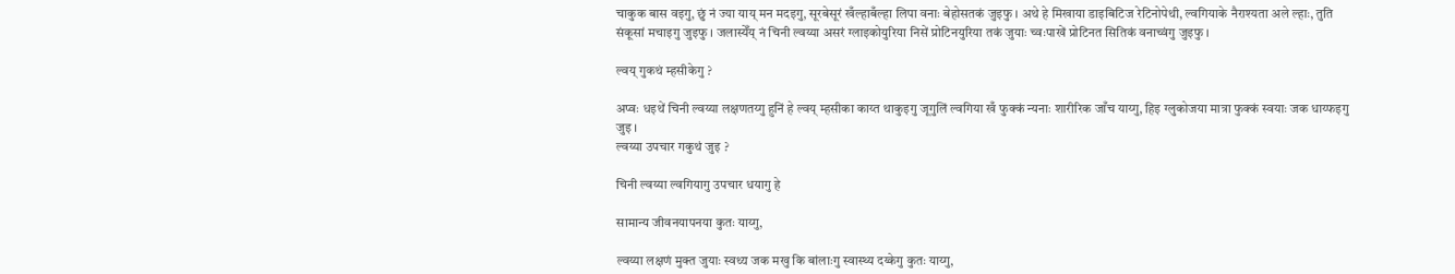चाकुक बास वइगु, छुं नं ज्या याय् मन मदइगु, सूरबेसूरं खँल्हाबँल्हा लिपा वनाः बेहोसतकं जुइफु । अथे हे मिखाया डाइबिटिज रेटिनोपेथी, ल्वगियाके नैराश्यता अले ल्हाः, तुति संकूसां मचाइगु जुइफु । जलास्येँय् नं चिनी ल्वय्या असरं ग्लाइकोयुरिया निसें प्रोटिनयुरिया तकं जुयाः च्वःपाखें प्रोटिनत सितिकं वनाच्वंगु जुइफु ।

ल्वय् गुकथं म्हसीकेगु ?

अप्वः धइथें चिनी ल्वय्या लक्षणतय्गु हुनिं हे ल्वय् म्हसीका काय्त थाकुइगु जूगुलिं ल्वगिया खँ फुक्कं न्यनाः शारीरिक जाँच याय्गु, हिइ ग्लुकोजया मात्रा फुक्कं स्वयाः जक धाय्फइगु जुइ ।
ल्वय्या उपचार गकुथं जुइ ?

चिनी ल्वय्या ल्वगियागु उपचार धयागु हे

सामान्य जीवनयापनया कुतः याय्गु,

ल्वय्या लक्षणं मुक्त जुयाः स्वथ्य जक मखु कि बांलाःगु स्वास्थ्य दय्केगु कुतः याय्गु,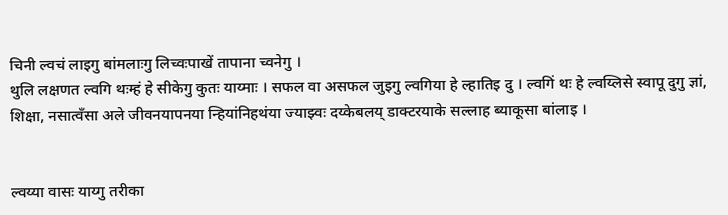चिनी ल्वचं लाइगु बांमलाःगु लिच्वःपाखें तापाना च्वनेगु ।
थुलि लक्षणत ल्वगि थःम्हं हे सीकेगु कुतः याय्माः । सफल वा असफल जुइगु ल्वगिया हे ल्हातिइ दु । ल्वगिं थः हे ल्वय्लिसे स्वापू दुगु ज्ञां, शिक्षा, नसात्वँसा अले जीवनयापनया न्हियांनिहथंया ज्याझ्वः दय्केबलय् डाक्टरयाके सल्लाह ब्याकूसा बांलाइ ।


ल्वय्या वासः याय्गु तरीका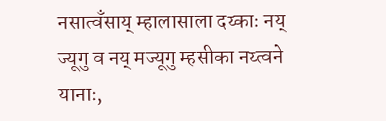नसात्वँसाय् म्हालासाला दय्काः नय् ज्यूगु व नय् मज्यूगु म्हसीका नय्त्वने यानाः,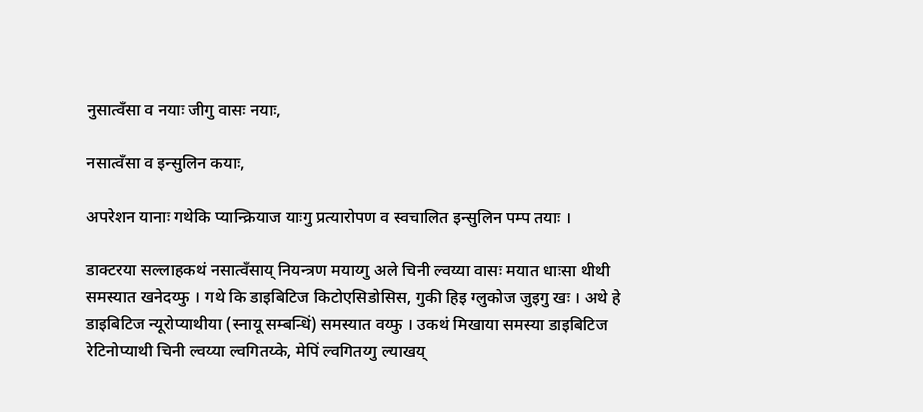नुसात्वँसा व नयाः जीगु वासः नयाः,

नसात्वँसा व इन्सुलिन कयाः,

अपरेशन यानाः गथेकि प्यान्क्रियाज याःगु प्रत्यारोपण व स्वचालित इन्सुलिन पम्प तयाः ।

डाक्टरया सल्लाहकथं नसात्वँसाय् नियन्त्रण मयाय्गु अले चिनी ल्वय्या वासः मयात धाःसा थीथी समस्यात खनेदय्फु । गथे कि डाइबिटिज किटोएसिडोसिस, गुकी हिइ ग्लुकोज जुइगु खः । अथे हे डाइबिटिज न्यूरोप्याथीया (स्नायू सम्बन्धिं) समस्यात वय्फु । उकथं मिखाया समस्या डाइबिटिज रेटिनोप्याथी चिनी ल्वय्या ल्वगितय्के, मेपिं ल्वगितय्गु ल्याखय्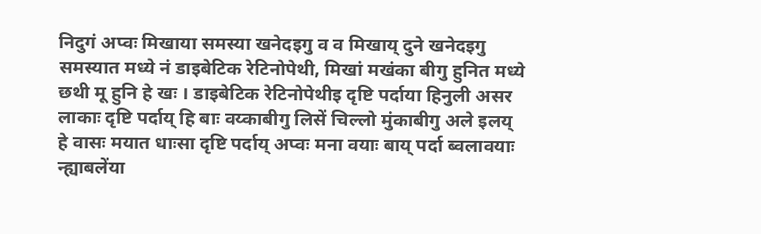निदुगं अप्वः मिखाया समस्या खनेदइगु व व मिखाय् दुने खनेदइगु समस्यात मध्ये नं डाइबेटिक रेटिनोपेथी, मिखां मखंका बीगु हुनित मध्ये छथी मू हुनि हे खः । डाइबेटिक रेटिनोपेथीइ दृष्टि पर्दाया हिनुली असर लाकाः दृष्टि पर्दाय् हि बाः वय्काबीगु लिसें चिल्लो मुंकाबीगु अले इलय् हे वासः मयात धाःसा दृष्टि पर्दाय् अप्वः मना वयाः बाय् पर्दा ब्वलावयाः न्ह्याबलेंया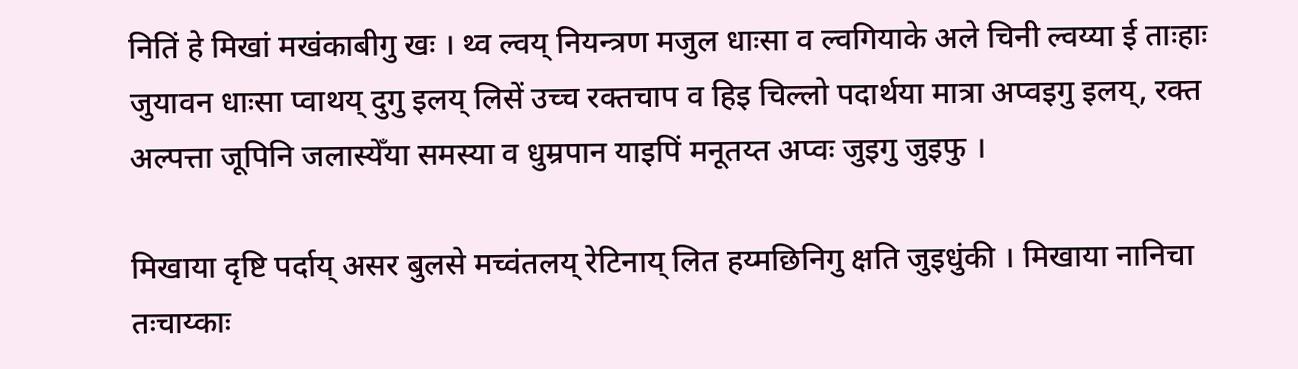नितिं हे मिखां मखंकाबीगु खः । थ्व ल्वय् नियन्त्रण मजुल धाःसा व ल्वगियाके अले चिनी ल्वय्या ई ताःहाः जुयावन धाःसा प्वाथय् दुगु इलय् लिसें उच्च रक्तचाप व हिइ चिल्लो पदार्थया मात्रा अप्वइगु इलय्, रक्त अल्पत्ता जूपिनि जलास्येँया समस्या व धुम्रपान याइपिं मनूतय्त अप्वः जुइगु जुइफु ।

मिखाया दृष्टि पर्दाय् असर बुलसे मच्वंतलय् रेटिनाय् लित हय्मछिनिगु क्षति जुइधुंकी । मिखाया नानिचा तःचाय्काः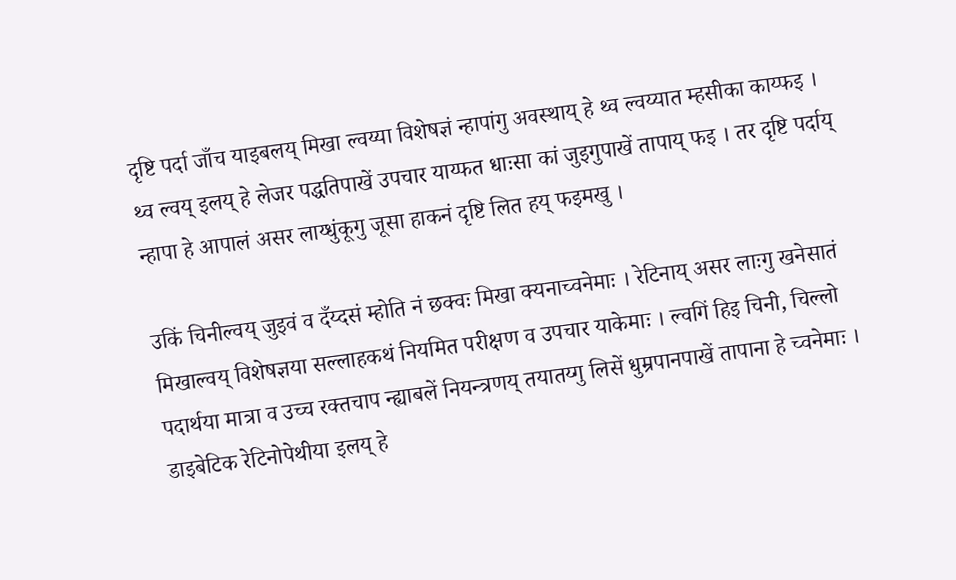दृष्टि पर्दा जाँच याइबलय् मिखा ल्वय्या विशेषज्ञं न्हापांगु अवस्थाय् हे थ्व ल्वय्यात म्हसीका काय्फइ । थ्व ल्वय् इलय् हे लेजर पद्धतिपाखें उपचार याय्फत धाःसा कां जुइगुपाखें तापाय् फइ । तर दृष्टि पर्दाय् न्हापा हे आपालं असर लाय्धुंकूगु जूसा हाकनं दृष्टि लित हय् फइमखु ।

उकिं चिनील्वय् जुइवं व दँय्दसं म्होति नं छक्वः मिखा क्यनाच्वनेमाः । रेटिनाय् असर लाःगु खनेसातं मिखाल्वय् विशेषज्ञया सल्लाहकथं नियमित परीक्षण व उपचार याकेमाः । ल्वगिं हिइ चिनी, चिल्लो पदार्थया मात्रा व उच्च रक्तचाप न्ह्याबलें नियन्त्रणय् तयातय्गु लिसें धुम्रपानपाखें तापाना हे च्वनेमाः । डाइबेटिक रेटिनोपेथीया इलय् हे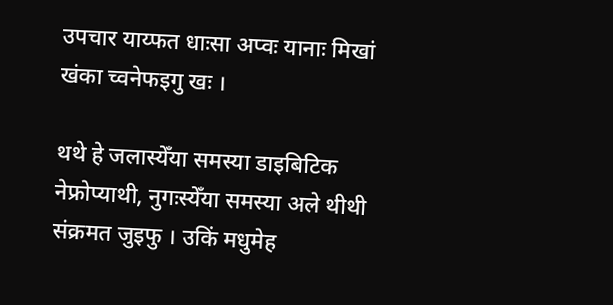उपचार याय्फत धाःसा अप्वः यानाः मिखां खंका च्वनेफइगु खः ।

थथे हे जलास्येँया समस्या डाइबिटिक नेफ्रोप्याथी, नुगःस्येँया समस्या अले थीथी संक्रमत जुइफु । उकिं मधुमेह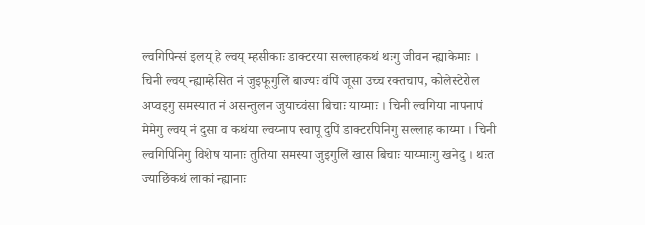ल्वगिपिन्सं इलय् हे ल्वय् म्हसीकाः डाक्टरया सल्लाहकथं थःगु जीवन न्ह्याकेमाः । चिनी ल्वय् न्ह्याम्हेसित नं जुइफूगुलिं बाज्यः वंपिं जूसा उच्च रक्तचाप, कोलेस्टेरोल अप्वइगु समस्यात नं असन्तुलन जुयाच्वंसा बिचाः याय्माः । चिनी ल्वगिया नापनापं मेमेगु ल्वय् नं दुसा व कथंया ल्वय्नाप स्वापू दुपिं डाक्टरपिनिगु सल्लाह काय्मा । चिनी ल्वगिपिनिगु विशेष यानाः तुतिया समस्या जुइगुलिं खास बिचाः याय्माःगु खनेदु । थःत ज्याछिंकथं लाकां न्ह्यानाः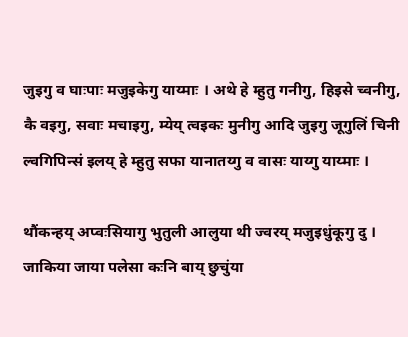जुइगु व घाःपाः मजुइकेगु याय्माः । अथे हे म्हुतु गनीगु, हिइसे च्वनीगु, कै वइगु, सवाः मचाइगु, म्येय् त्वइकः मुनीगु आदि जुइगु जूगुलिं चिनी ल्वगिपिन्सं इलय् हे म्हुतु सफा यानातय्गु व वासः याय्गु याय्माः ।

थौंकन्हय् अप्वःसियागु भुतुली आलुया थी ज्वरय् मजुइधुंकूगु दु । जाकिया जाया पलेसा कःनि बाय् छुचुंया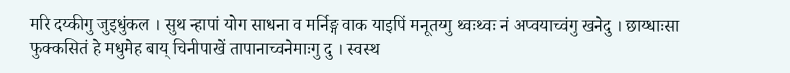मरि दय्कीगु जुइधुंकल । सुथ न्हापां योग साधना व मर्निङ्ग वाक याइपिं मनूतय्गु थ्वःथ्वः नं अप्वयाच्वंगु खनेदु । छाय्धाःसा फुक्कसितं हे मधुमेह बाय् चिनीपाखें तापानाच्वनेमाःगु दु । स्वस्थ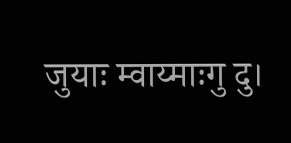जुयाः म्वाय्माःगु दु।